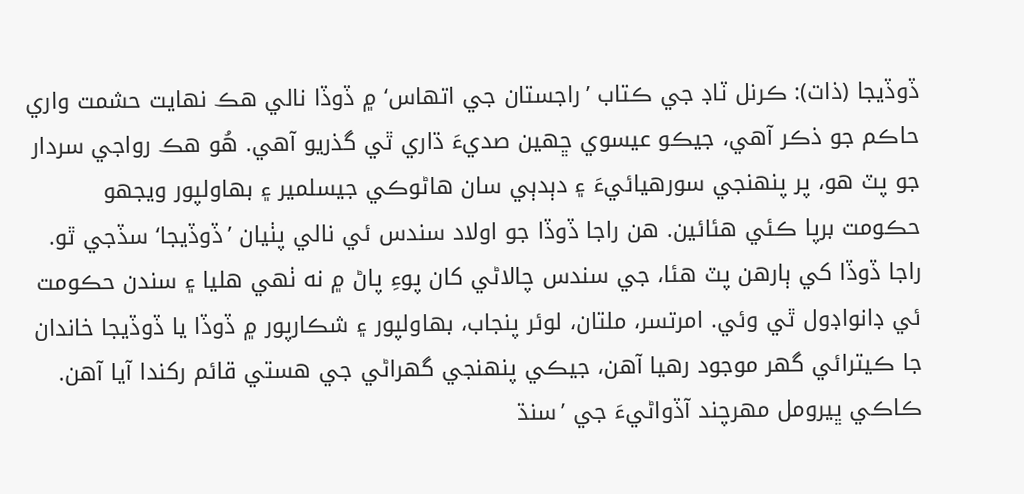ڏوڏيجا (ذات): ڪرنل ٽاڊ جي ڪتاب ’راجستان جي اتهاس‘ ۾ ڏوڏا نالي هڪ نهايت حشمت واري حاڪم جو ذڪر آهي، جيڪو عيسوي ڇهين صديءَ ڌاري ٿي گذريو آهي. هُو هڪ رواجي سردار جو پٽ هو، پر پنهنجي سورهيائيءَ ۽ دٻدٻي سان هاڻوڪي جيسلمير ۽ بهاولپور ويجهو حڪومت برپا ڪئي هئائين. هن راجا ڏوڏا جو اولاد سندس ئي نالي پٺيان ’ڏوڏيجا‘ سڏجي ٿو. راجا ڏوڏا کي ٻارهن پٽ هئا، جي سندس چالاڻي کان پوءِ پاڻ ۾ نه ٺهي هليا ۽ سندن حڪومت ئي ڊانواڊول ٿي وئي. امرتسر، ملتان، لوئر پنجاب، بهاولپور ۽ شڪارپور ۾ ڏوڏا يا ڏوڏيجا خاندان جا ڪيترائي گهر موجود رهيا آهن، جيڪي پنهنجي گهراڻي جي هستي قائم رکندا آيا آهن.
ڪاڪي ڀيرومل مهرچند آڏواڻيءَ جي ’سنڌ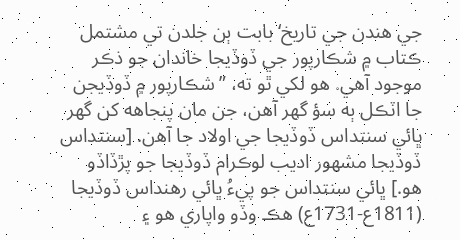جي هندن جي تاريخ‘ بابت ٻن جلدن تي مشتمل ڪتاب ۾ شڪارپور جي ڏوڏيجا خاندان جو ذڪر موجود آهي. هو لکي ٿو ته، ”شڪارپور ۾ ڏوڏيجن جا اٽڪل ٻه سؤ گهر آهن، جن مان پنجاهه کن گهر ڀائي سنتداس ڏوڏيجا جي اولاد جا آهن. [سنتداس ڏوڏيجا مشهور اديب لوڪرام ڏوڏيجا جو پڙڏاڏو هو.] ڀائي سنتداس جو پيءُ ڀائي رهنداس ڏوڏيجا (1811ع-1731ع) هڪ وڏو واپاري هو ۽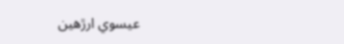عيسوي ارڙهين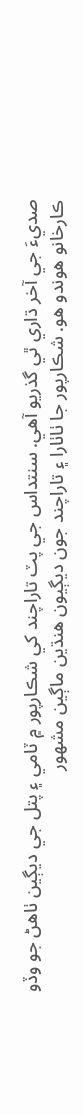صديءَ جي آخر ڌاري ٿي گذريو آهي. سنتداس جي پٽ تاراچند کي شڪارپور ۾ ٽامي ۽ پتل جي ديڳين ٺاهڻ جو وڏو ڪارخانو هوندو هو. شڪارپور جا ٺاٺارا ۽ تاراچند جون ديڳيون هنڌين ماڳين مشهور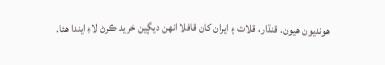هونديون هيون. قنڌار، قلات ۽ ايران کان قافلا انهن ديڳين خريد ڪرڻ لاءِ ايندا هئا.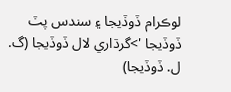لوڪرام ڏوڏيجا ۽ سندس پٽ ڏوڏيجا '>گرڌاري لال ڏوڏيجا (گ. ل. ڏوڏيجا)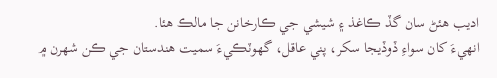اديب هئڻ سان گڏ ڪاغذ ۽ شيشي جي ڪارخانن جا مالڪ هئا.
انهيءَ کان سواءِ ڏوڏيجا سکر، پني عاقل، گهوٽڪيءَ سميت هندستان جي ڪن شهرن ۾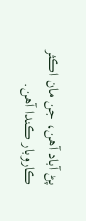پڻ آباد آهن، جن مان اڪثر ڪاروبار ڪندا آهن.